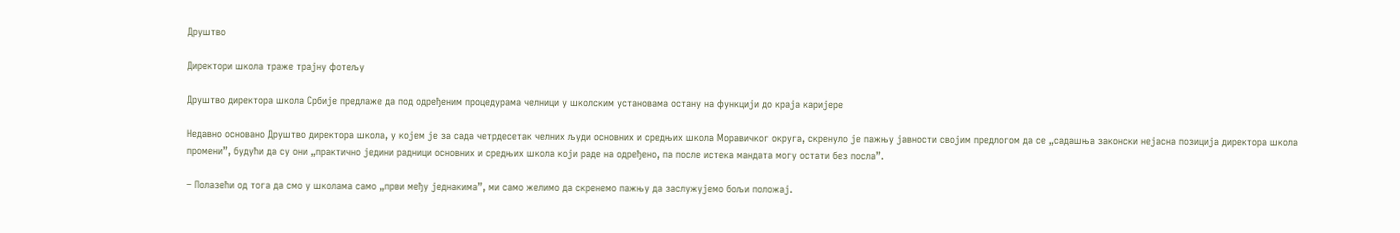Друштво

Директори школа траже трајну фотељу

Друштво директора школа Србије предлаже да под одређеним процедурама челници у школским установама остану на функцији до краја каријере

Недавно основано Друштво директора школа, у којем је за сада четрдесетак челних људи основних и средњих школа Моравичког округа, скренуло је пажњу јавности својим предлогом да се „садашња законски нејасна позиција директора школа промени”, будући да су они „практично једини радници основних и средњих школа који раде на одређено, па после истека мандата могу остати без посла”.

– Полазећи од тога да смо у школама само „први међу једнакима”, ми само желимо да скренемо пажњу да заслужујемо бољи положај.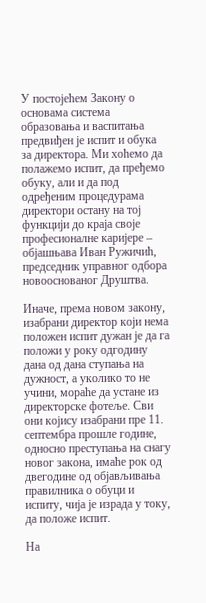У постојећем Закону о основама система образовања и васпитања предвиђен је испит и обука за директора. Ми хоћемо да полажемо испит, да пређемо обуку, али и да под одређеним процедурама директори остану на тој функцији до краја своје професионалне каријере – објашњава Иван Ружичић, председник управног одбора новооснованог Друштва.

Иначе, према новом закону, изабрани директор који нема положен испит дужан је да га положи у року одгодину дана од дана ступања на дужност, а уколико то не учини, мораће да устане из директорске фотеље. Сви они којису изабрани пре 11. септембра прошле године, односно преступања на снагу новог закона, имаће рок од двегодине од објављивања правилника о обуци и испиту, чија је израда у току, да положе испит.

На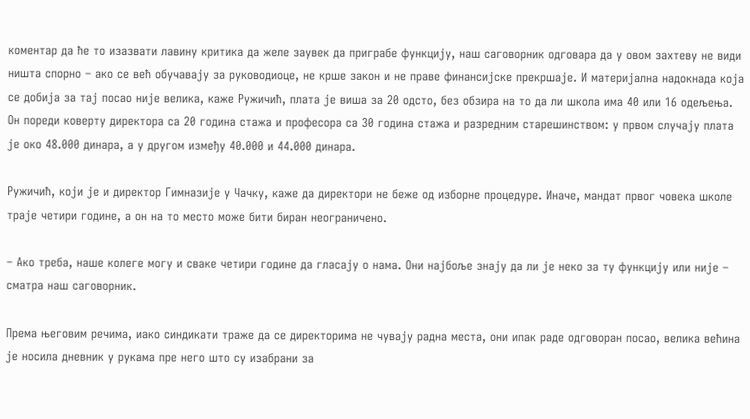коментар да ће то изазвати лавину критика да желе заувек да приграбе функцију, наш саговорник одговара да у овом захтеву не види ништа спорно – ако се већ обучавају за руководиоце, не крше закон и не праве финансијске прекршаје. И материјална надокнада која се добија за тај посао није велика, каже Ружичић, плата је виша за 20 одсто, без обзира на то да ли школа има 40 или 16 одељења. Он пореди коверту директора са 20 година стажа и професора са 30 година стажа и разредним старешинством: у првом случају плата је око 48.000 динара, а у другом између 40.000 и 44.000 динара.

Ружичић, који је и директор Гимназије у Чачку, каже да директори не беже од изборне процедуре. Иначе, мандат првог човека школе траје четири године, а он на то место може бити биран неограничено.

– Ако треба, наше колеге могу и сваке четири године да гласају о нама. Они најбоље знају да ли је неко за ту функцију или није – сматра наш саговорник.

Према његовим речима, иако синдикати траже да се директорима не чувају радна места, они ипак раде одговоран посао, велика већина је носила дневник у рукама пре него што су изабрани за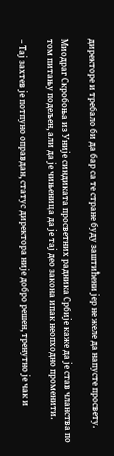директоре и требало би да бар са те стране буду заштићени јер не желе да напусте просвету.

Миодраг Скробоња из Уније синдиката просветних радника Србије каже да је став чланства по том питању подељен, али да је чињеница да је тај део закона ипак неопходно променити.

– Тај захтев је потпуно оправдан, статус директора није добро решен, тренутно је чак и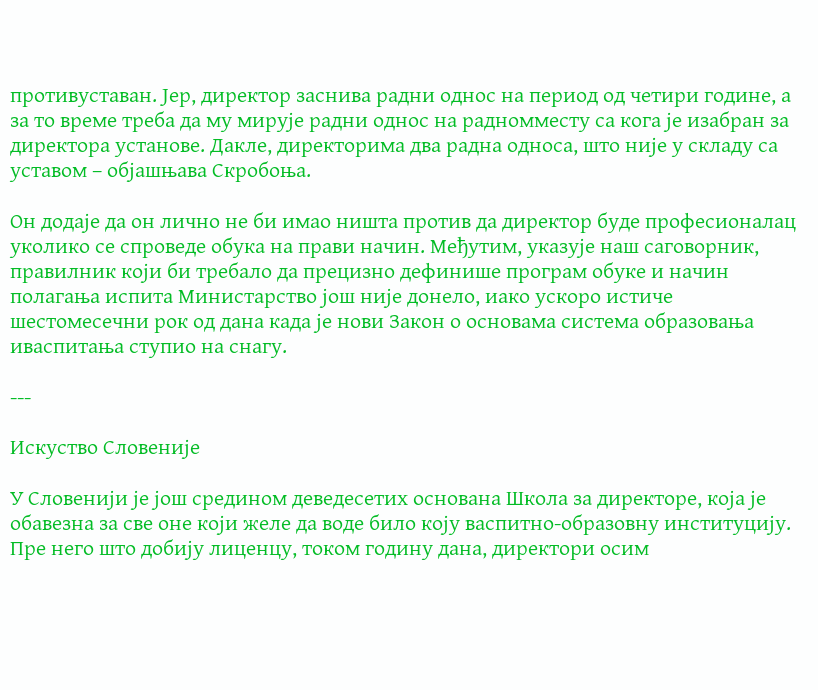противуставан. Јер, директор заснива радни однос на период од четири године, а за то време треба да му мирује радни однос на радномместу са кога је изабран за директора установе. Дакле, директорима два радна односа, што није у складу са уставом – објашњава Скробоња.

Он додаје да он лично не би имао ништа против да директор буде професионалац уколико се спроведе обука на прави начин. Међутим, указује наш саговорник, правилник који би требало да прецизно дефинише програм обуке и начин полагања испита Министарство још није донело, иако ускоро истиче шестомесечни рок од дана када је нови Закон о основама система образовања иваспитања ступио на снагу.

---

Искуство Словеније

У Словенији је још средином деведесетих основана Школа за директоре, која је обавезна за све оне који желе да воде било коју васпитно-образовну институцију. Пре него што добију лиценцу, током годину дана, директори осим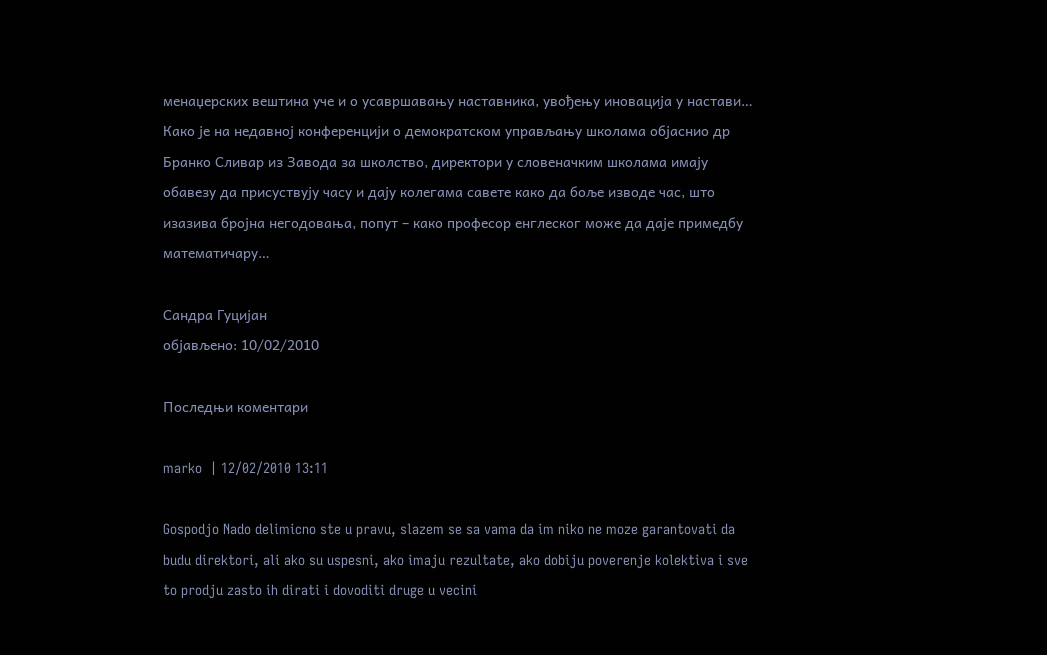менаџерских вештина уче и о усавршавању наставника, увођењу иновација у настави… Како је на недавној конференцији о демократском управљању школама објаснио др Бранко Сливар из Завода за школство, директори у словеначким школама имају обавезу да присуствују часу и дају колегама савете како да боље изводе час, што изазива бројна негодовања, попут – како професор енглеског може да даје примедбу математичару…

Сандра Гуцијан
објављено: 10/02/2010

Последњи коментари

marko  | 12/02/2010 13:11

Gospodjo Nado delimicno ste u pravu, slazem se sa vama da im niko ne moze garantovati da budu direktori, ali ako su uspesni, ako imaju rezultate, ako dobiju poverenje kolektiva i sve to prodju zasto ih dirati i dovoditi druge u vecini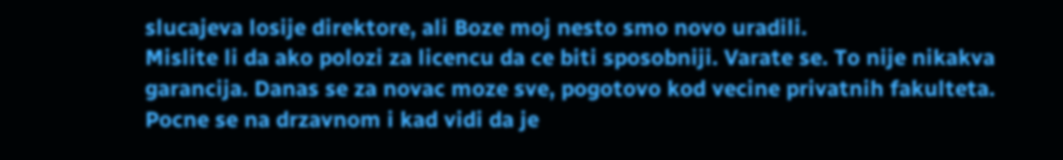slucajeva losije direktore, ali Boze moj nesto smo novo uradili.
Mislite li da ako polozi za licencu da ce biti sposobniji. Varate se. To nije nikakva garancija. Danas se za novac moze sve, pogotovo kod vecine privatnih fakulteta. Pocne se na drzavnom i kad vidi da je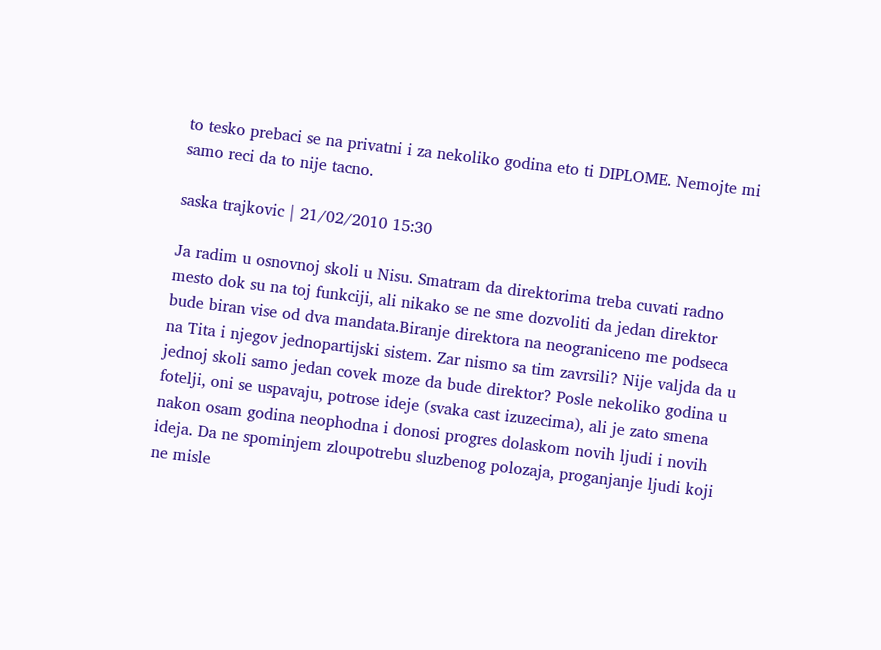to tesko prebaci se na privatni i za nekoliko godina eto ti DIPLOME. Nemojte mi samo reci da to nije tacno.

saska trajkovic | 21/02/2010 15:30

Ja radim u osnovnoj skoli u Nisu. Smatram da direktorima treba cuvati radno mesto dok su na toj funkciji, ali nikako se ne sme dozvoliti da jedan direktor bude biran vise od dva mandata.Biranje direktora na neograniceno me podseca na Tita i njegov jednopartijski sistem. Zar nismo sa tim zavrsili? Nije valjda da u jednoj skoli samo jedan covek moze da bude direktor? Posle nekoliko godina u fotelji, oni se uspavaju, potrose ideje (svaka cast izuzecima), ali je zato smena nakon osam godina neophodna i donosi progres dolaskom novih ljudi i novih ideja. Da ne spominjem zloupotrebu sluzbenog polozaja, proganjanje ljudi koji ne misle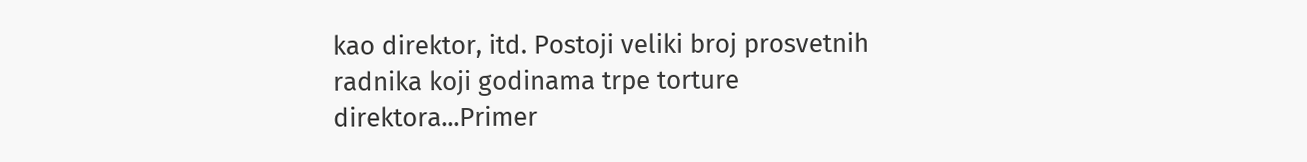kao direktor, itd. Postoji veliki broj prosvetnih radnika koji godinama trpe torture direktora...Primer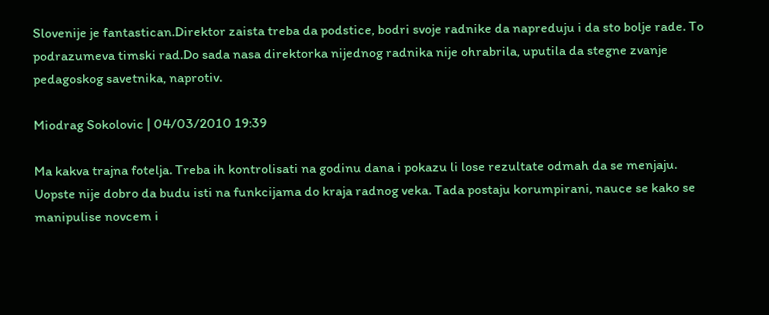Slovenije je fantastican.Direktor zaista treba da podstice, bodri svoje radnike da napreduju i da sto bolje rade. To podrazumeva timski rad.Do sada nasa direktorka nijednog radnika nije ohrabrila, uputila da stegne zvanje pedagoskog savetnika, naprotiv.

Miodrag Sokolovic | 04/03/2010 19:39

Ma kakva trajna fotelja. Treba ih kontrolisati na godinu dana i pokazu li lose rezultate odmah da se menjaju. Uopste nije dobro da budu isti na funkcijama do kraja radnog veka. Tada postaju korumpirani, nauce se kako se manipulise novcem i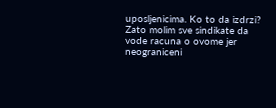uposljenicima. Ko to da izdrzi?
Zato molim sve sindikate da vode racuna o ovome jer neograniceni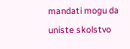mandati mogu da uniste skolstvo